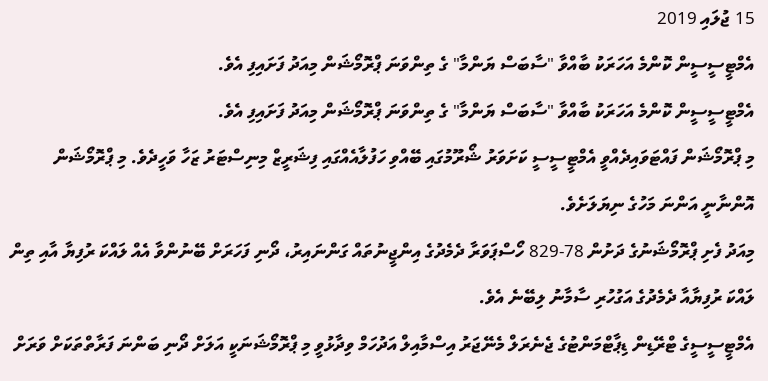15 ޖުލައި 2019
އެމްޓީސީސީން ކޮންމެ އަހަރަކު ބާއްވާ "ސާބަސް ޔަންމާ" ގެ ތިންވަނަ ޕްރޮމޯޝަން މިއަދު ފަށައިފި އެވެ.
އެމްޓީސީސީން ކޮންމެ އަހަރަކު ބާއްވާ "ސާބަސް ޔަންމާ" ގެ ތިންވަނަ ޕްރޮމޯޝަން މިއަދު ފަށައިފި އެވެ.
މި ޕްރޮމޯޝަން ފައްޓަވައިދެއްވީ އެމްޓީސީސީ ކަށަވަރު ޝޯރޫމުގައި ބޭއްވި ހަފުލާއެއްގައި ފިޝަރީޒް މިނިސްޓަރު ޒަހާ ވަހީދެވެ. މި ޕްރޮމޯޝަން އޮންނާނީ އަންނަ މަހުގެ ނިޔަލަށެވެ.
މިއަދު ފެށި ޕްރޮމޯޝަނުގެ ދަށުން 78-829 ހޯސްޕަވަރާ ދެމެދުގެ އިންޖީނުތައް ގަންނައިރު، ދޯނި ފަހަރަށް ބޭނުންވާ އެއް ލައްކަ ރުފިޔާ އާއި ތިން ލައްކަ ރުފިޔާއާ ދެމެދުގެ އަގުހުރި ސާމާނު ލިބޭނެ އެވެ.
އެމްޓީސީސީގެ ޓްރޭޑިން ޑިޕާޓްމަންޓުގެ ޖެނެރަލް މެނޭޖަރު އިސްމާއިލް އަދުހަމް ވިދާޅުވީ މި ޕްރޮމޯޝަނަކީ އަލަށް ދޯނި ބަންނަ ފަރާތްތަކަށް ވަރަށް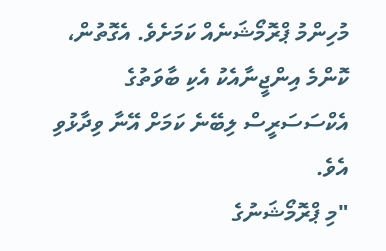މުހިންމު ޕްރޮމޯޝަނެއް ކަމަށެވެ. އެގޮތުން، ކޮންމެ އިންޖީނާއެކު އެކި ބާވަތުގެ އެކްސަސަރީސް ލިބޭނެ ކަމަށް އޭނާ ވިދާޅުވި އެވެ.
"މި ޕްރޮމޯޝަނުގެ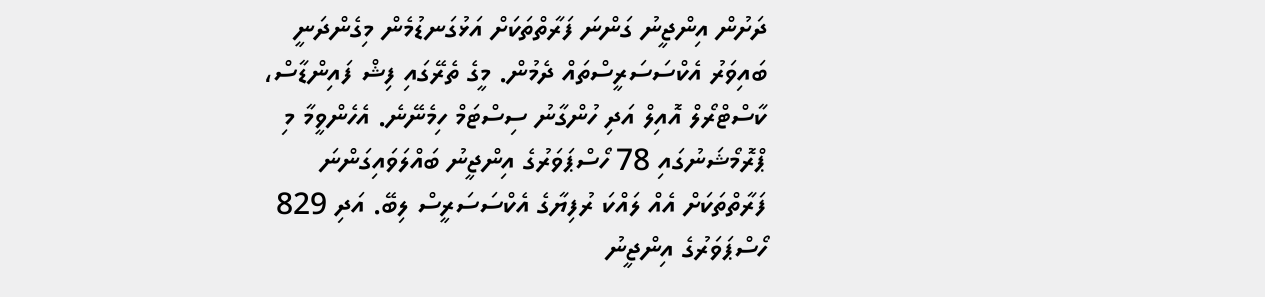ދަށުން އިންޖީނު ގަންނަ ފަރާތްތަކަށް އަޅުގަނޑުމެން މިގެންދަނީ ބައިވަރު އެކްސަސަރީސްތައް ދެމުން. މީގެ ތެރޭގައި ފިޝް ފައިންޑާސް، ކާސްޓްރޯލް އޮއިލް އަދި ހުންގާނު ސިސްޓަމް ހިމެނޭނެ. އެހެންވީމާ މި ޕްރޮމޯޝަނުގައި 78 ހޯސްޕަވަރުގެ އިންޖީނު ބައްލަވައިގަންނަ ފަރާތްތަކަށް އެއް ލައްކަ ރުފިޔާގެ އެކްސަސަރީސް ލިބޭ. އަދި 829 ހޯސްޕަވަރުގެ އިންޖީނު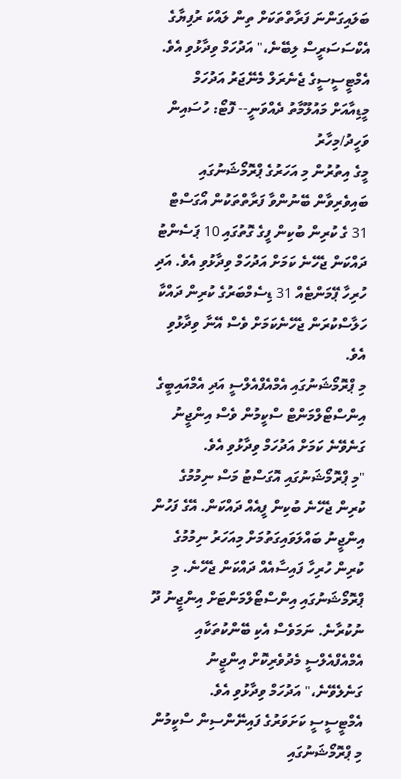ބަލައިގަންނަ ފަރާތްތަކަށް ތިން ލައްކަ ރުފިޔާގެ އެކްސަސަރީސް ލިބޭނެ،" އަދުހަމް ވިދާޅުވި އެވެ.
އެމްޓީސީސީގެ ޖެނެރަލް މެނޭޖަރު އަދުހަމް މީޑިއާއަށް މައުލޫމާތު ދެއްވަނީ-- ފޮޓޯ: ހުސައިން ވަހީދު/މިހާރު
މީގެ އިތުރުން މި އަހަރުގެ ޕްރޮމޯޝަނުގައި ބައިވެރިވާން ބޭނުންވާ ފަރާތްތަކުން އޯގަސްޓް 31 ގެ ކުރިން ބުކިން ފީގެ ގޮތުގައި 10 ޕަސެންޓު ދައްކަން ޖެހޭނެ ކަމަށް އަދުހަމް ވިދާޅުވި އެވެ. އަދި ހުރިހާ ޕޭމަންޓެއް 31 ޑިސެމްބަރުގެ ކުރިން ދައްކާ ހަލާސްކުރަން ޖެހޭނެކަމަށް ވެސް އޭނާ ވިދާޅުވި އެވެ.
މި ޕްރޮމޯޝަނުގައި އެމްއެފްއެލްސީ އަދި އެމްއައިބީގެ އިންސްޓޯލްމަންޓް ސްކީމުން ވެސް އިންޖީނު ގަނެވޭނެ ކަމަށް އަދުހަމް ވިދާޅުވި އެވެ.
"މި ޕްރޮމޯޝަނުގައި އޮގަސްޓު މަސް ނިމުމުގެ ކުރިން ޖެހޭނެ ބުކިން ފީއެއް ދައްކަން. އޭގެ ފަހުން އިންޖީނު ބައްލަވައިގަތުމަށް މިއަހަރު ނިމުމުގެ ކުރިން ހުރިހާ ފައިސާއެއް ދައްކަން ޖެހޭނެ. މި ޕްރޮމޯޝަނުގައި އިންސްޓޯލްމަންޓަށް އިންޖީނު ދޫ ނުކުރާނެ. ނަމަވެސް އެކި ބޭންކުތަކާއި އެމްއެފްއެލްސީ މެދުވެރިކޮށް އިންޖީނު ގަނެލެވޭނެ،" އަދުހަމް ވިދާޅުވި އެވެ.
އެމްޓީސީސީ ކަށަވަރުގެ ފައިނޭންސިން ސްކީމުން މި ޕްރޮމޯޝަނުގައި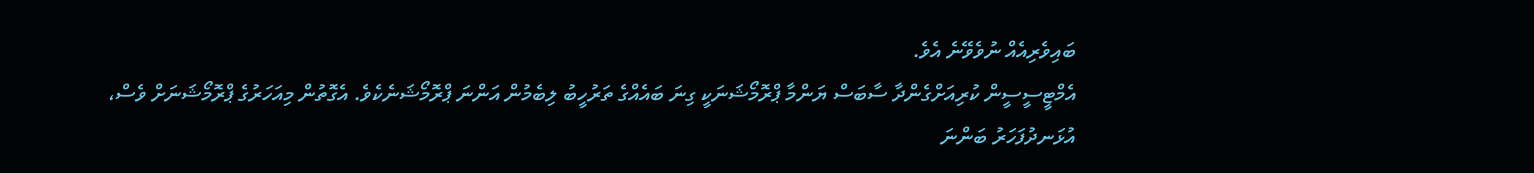ބައިވެރިއެއް ނުވެވޭނެ އެވެ.
އެމްޓީސީސީން ކުރިއަށްގެންދާ ސާބަސް ޔަންމާ ޕްރޮމޯޝަނަކީ ގިނަ ބައެއްގެ ތަރުހީބު ލިބެމުން އަންނަ ޕްރޮމޯޝަނެކެވެ. އެގޮތުން މިއަހަރުގެ ޕްރޮމޯޝަނަށް ވެސް، އުޅަނދުފަހަރު ބަންނަ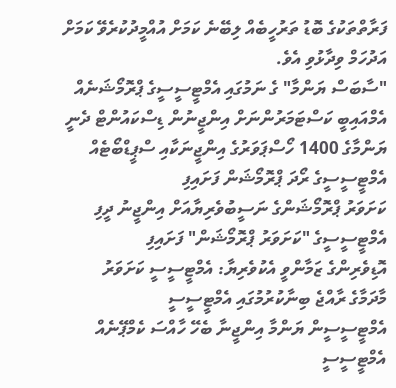ފަރާތްތަކުގެ ބޮޑު ތަރުހީބެއް ލިބޭނެ ކަމަށް އުއްމީދުކުރެވޭ ކަމަށް އަދުހަމް ވިދާޅުވި އެވެ.
"ސާބަސް ޔަންމާ" ގެ ނަމުގައި އެމްޓީސީސީގެ ޕްރޮމޯޝަނެއް
އެމްއައިބީ ކަސްޓަމަރުންނަށް އިންޖީނުން ޑިސްކައުންޓް ދެނީ
ޔަންމާގެ 1400 ހޯސްޕަވަރުގެ އިންޖީނަކާއި ސްޕީޑްބޯޓެއް
އެމްޓީސީސީގެ ރޯދަ ޕްރޮމޯޝަން ފަށައިފި
ކަށަވަރު ޕްރޮމޯޝަންގެ ނަސީބުވެރިޔާއަށް އިންޖީނު ދީފި
އެމްޓީސީސީގެ "ކަށަވަރު ޕްރޮމޯޝަން" ފަށައިފި
އޮޑިވެރިންގެ ޒަމާންވީ އެކުވެރިޔާ: އެމްޓީސީސީ ކަށަވަރު
މާދަމާގެ ރާއްޖެ ބިނާކުރުމުގައި އެމްޓީސީސީ
އެމްޓީސީސީން ޔަންމާ އިންޖީނާ ބެހޭ ހާއްސަ ކެމްޕޭނެއް
އެމްޓީސީސީ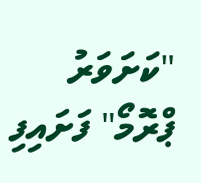"ކަށަވަރު ޕްރޮމޯ" ފަށައިފި